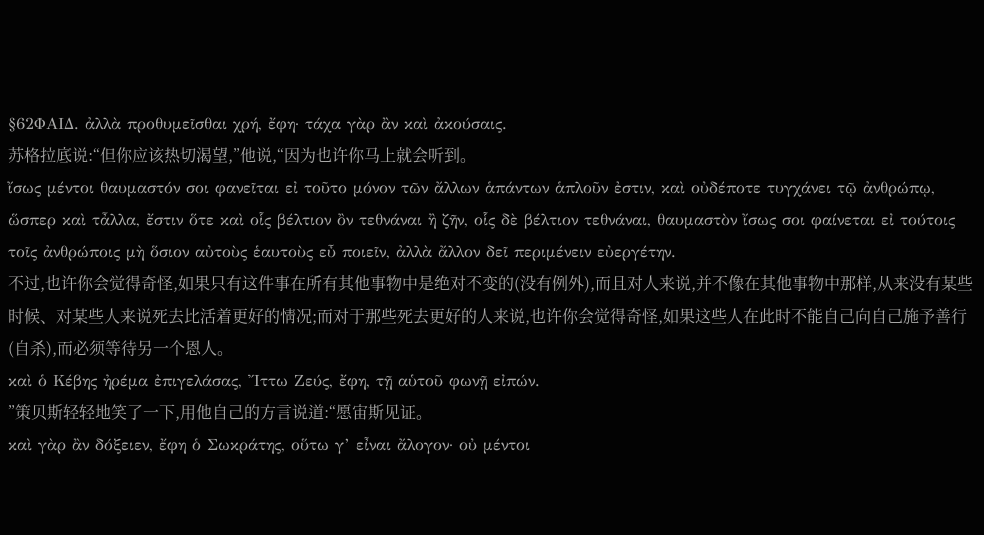§62ΦΑΙΔ. ἀλλὰ προθυμεῖσθαι χρή, ἔφη· τάχα γὰρ ἂν καὶ ἀκούσαις.
苏格拉底说:“但你应该热切渴望,”他说,“因为也许你马上就会听到。
ἴσως μέντοι θαυμαστόν σοι φανεῖται εἰ τοῦτο μόνον τῶν ἄλλων ἁπάντων ἁπλοῦν ἐστιν, καὶ οὐδέποτε τυγχάνει τῷ ἀνθρώπῳ, ὥσπερ καὶ τἆλλα, ἔστιν ὅτε καὶ οἷς βέλτιον ὂν τεθνάναι ἢ ζῆν, οἷς δὲ βέλτιον τεθνάναι, θαυμαστὸν ἴσως σοι φαίνεται εἰ τούτοις τοῖς ἀνθρώποις μὴ ὅσιον αὐτοὺς ἑαυτοὺς εὖ ποιεῖν, ἀλλὰ ἄλλον δεῖ περιμένειν εὐεργέτην.
不过,也许你会觉得奇怪,如果只有这件事在所有其他事物中是绝对不变的(没有例外),而且对人来说,并不像在其他事物中那样,从来没有某些时候、对某些人来说死去比活着更好的情况;而对于那些死去更好的人来说,也许你会觉得奇怪,如果这些人在此时不能自己向自己施予善行(自杀),而必须等待另一个恩人。
καὶ ὁ Κέβης ἠρέμα ἐπιγελάσας, Ἴττω Ζεύς, ἔφη, τῇ αὑτοῦ φωνῇ εἰπών.
”策贝斯轻轻地笑了一下,用他自己的方言说道:“愿宙斯见证。
καὶ γὰρ ἂν δόξειεν, ἔφη ὁ Σωκράτης, οὕτω γ’ εἶναι ἄλογον· οὐ μέντοι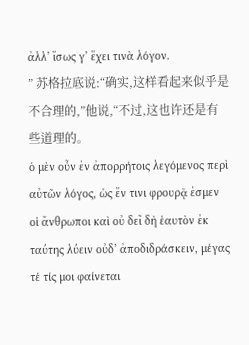ἀλλ’ ἴσως γ’ ἔχει τινὰ λόγον.
” 苏格拉底说:“确实,这样看起来似乎是不合理的,”他说,“不过,这也许还是有些道理的。
ὁ μὲν οὖν ἐν ἀπορρήτοις λεγόμενος περὶ αὐτῶν λόγος, ὡς ἔν τινι φρουρᾷ ἐσμεν οἱ ἄνθρωποι καὶ οὐ δεῖ δὴ ἑαυτὸν ἐκ ταύτης λύειν οὐδ’ ἀποδιδράσκειν, μέγας τέ τίς μοι φαίνεται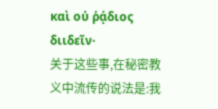καὶ οὐ ῥᾴδιος διιδεῖν·
关于这些事,在秘密教义中流传的说法是:我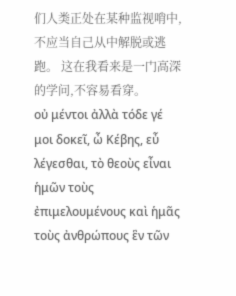们人类正处在某种监视哨中,不应当自己从中解脱或逃跑。 这在我看来是一门高深的学问,不容易看穿。
οὐ μέντοι ἀλλὰ τόδε γέ μοι δοκεῖ, ὦ Κέβης, εὖ λέγεσθαι, τὸ θεοὺς εἶναι ἡμῶν τοὺς ἐπιμελουμένους καὶ ἡμᾶς τοὺς ἀνθρώπους ἓν τῶν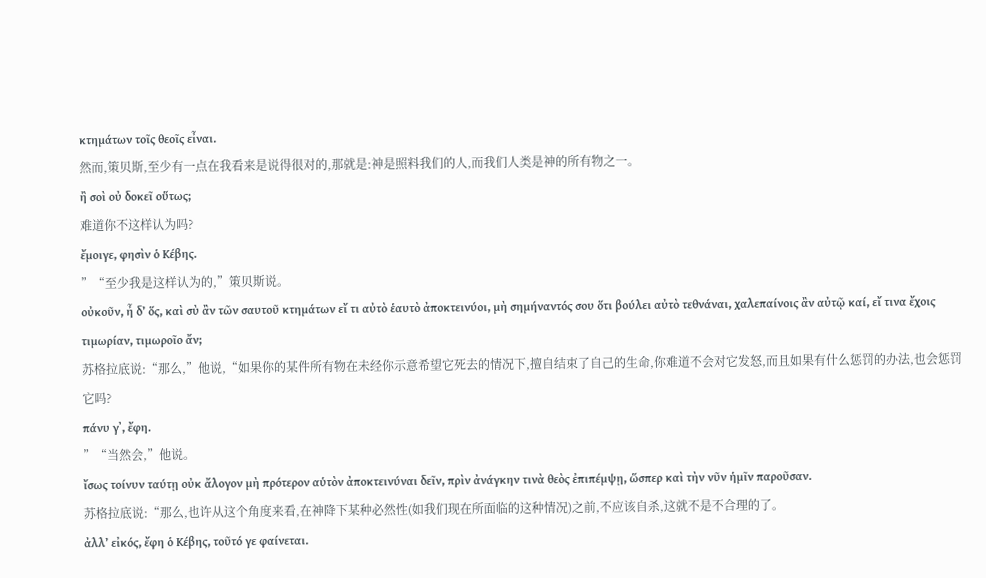κτημάτων τοῖς θεοῖς εἶναι.
然而,策贝斯,至少有一点在我看来是说得很对的,那就是:神是照料我们的人,而我们人类是神的所有物之一。
ἢ σοὶ οὐ δοκεῖ οὕτως;
难道你不这样认为吗?
ἔμοιγε, φησὶν ὁ Κέβης.
”“至少我是这样认为的,”策贝斯说。
οὐκοῦν, ἦ δ’ ὅς, καὶ σὺ ἂν τῶν σαυτοῦ κτημάτων εἴ τι αὐτὸ ἑαυτὸ ἀποκτεινύοι, μὴ σημήναντός σου ὅτι βούλει αὐτὸ τεθνάναι, χαλεπαίνοις ἂν αὐτῷ καί, εἴ τινα ἔχοις τιμωρίαν, τιμωροῖο ἄν;
苏格拉底说:“那么,”他说,“如果你的某件所有物在未经你示意希望它死去的情况下,擅自结束了自己的生命,你难道不会对它发怒,而且如果有什么惩罚的办法,也会惩罚它吗?
πάνυ γ᾽, ἔφη.
”“当然会,”他说。
ἴσως τοίνυν ταύτῃ οὐκ ἄλογον μὴ πρότερον αὑτὸν ἀποκτεινύναι δεῖν, πρὶν ἀνάγκην τινὰ θεὸς ἐπιπέμψῃ, ὥσπερ καὶ τὴν νῦν ἡμῖν παροῦσαν.
苏格拉底说:“那么,也许从这个角度来看,在神降下某种必然性(如我们现在所面临的这种情况)之前,不应该自杀,这就不是不合理的了。
ἀλλ’ εἰκός, ἔφη ὁ Κέβης, τοῦτό γε φαίνεται.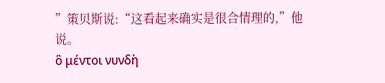”策贝斯说:“这看起来确实是很合情理的,”他说。
ὃ μέντοι νυνδὴ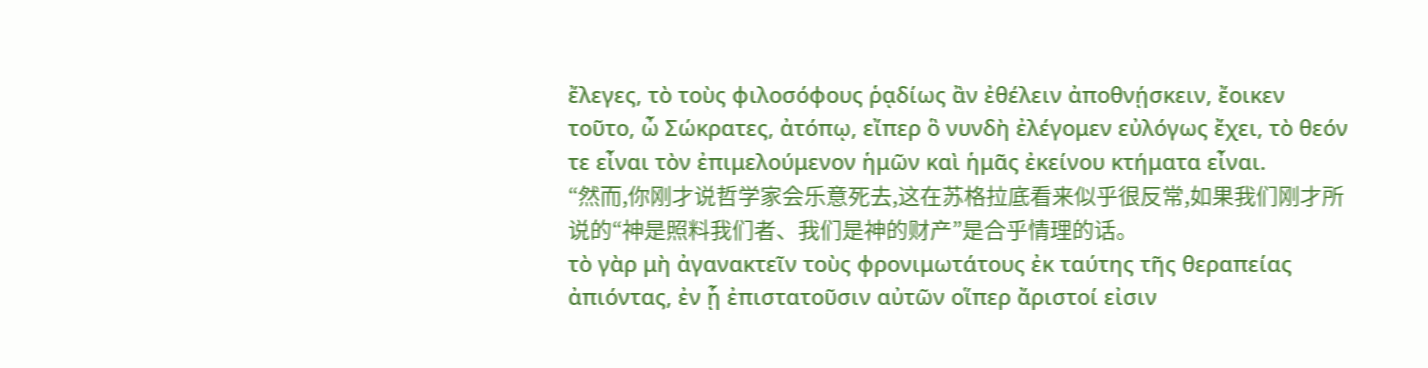ἔλεγες, τὸ τοὺς φιλοσόφους ῥᾳδίως ἂν ἐθέλειν ἀποθνῄσκειν, ἔοικεν τοῦτο, ὦ Σώκρατες, ἀτόπῳ, εἴπερ ὃ νυνδὴ ἐλέγομεν εὐλόγως ἔχει, τὸ θεόν τε εἶναι τὸν ἐπιμελούμενον ἡμῶν καὶ ἡμᾶς ἐκείνου κτήματα εἶναι.
“然而,你刚才说哲学家会乐意死去,这在苏格拉底看来似乎很反常,如果我们刚才所说的“神是照料我们者、我们是神的财产”是合乎情理的话。
τὸ γὰρ μὴ ἀγανακτεῖν τοὺς φρονιμωτάτους ἐκ ταύτης τῆς θεραπείας ἀπιόντας, ἐν ᾗ ἐπιστατοῦσιν αὐτῶν οἵπερ ἄριστοί εἰσιν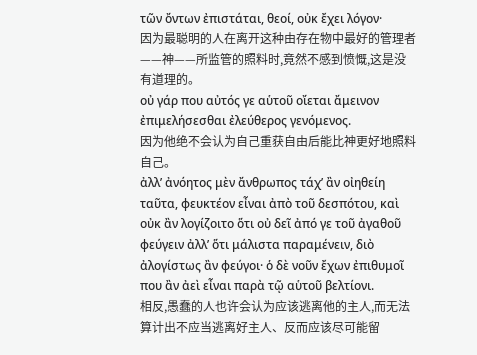τῶν ὄντων ἐπιστάται, θεοί, οὐκ ἔχει λόγον·
因为最聪明的人在离开这种由存在物中最好的管理者——神——所监管的照料时,竟然不感到愤慨,这是没有道理的。
οὐ γάρ που αὐτός γε αὑτοῦ οἴεται ἄμεινον ἐπιμελήσεσθαι ἐλεύθερος γενόμενος.
因为他绝不会认为自己重获自由后能比神更好地照料自己。
ἀλλ’ ἀνόητος μὲν ἄνθρωπος τάχ’ ἂν οἰηθείη ταῦτα, φευκτέον εἶναι ἀπὸ τοῦ δεσπότου, καὶ οὐκ ἂν λογίζοιτο ὅτι οὐ δεῖ ἀπό γε τοῦ ἀγαθοῦ φεύγειν ἀλλ’ ὅτι μάλιστα παραμένειν, διὸ ἀλογίστως ἂν φεύγοι· ὁ δὲ νοῦν ἔχων ἐπιθυμοῖ που ἂν ἀεὶ εἶναι παρὰ τῷ αὑτοῦ βελτίονι.
相反,愚蠢的人也许会认为应该逃离他的主人,而无法算计出不应当逃离好主人、反而应该尽可能留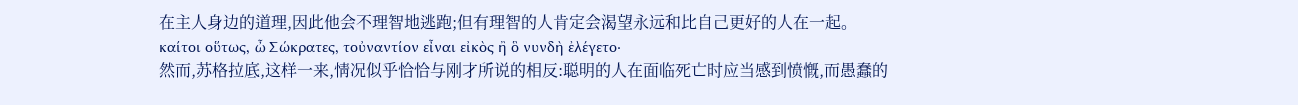在主人身边的道理,因此他会不理智地逃跑;但有理智的人肯定会渴望永远和比自己更好的人在一起。
καίτοι οὕτως, ὦ Σώκρατες, τοὐναντίον εἶναι εἰκὸς ἢ ὃ νυνδὴ ἐλέγετο·
然而,苏格拉底,这样一来,情况似乎恰恰与刚才所说的相反:聪明的人在面临死亡时应当感到愤慨,而愚蠢的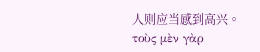人则应当感到高兴。
τοὺς μὲν γὰρ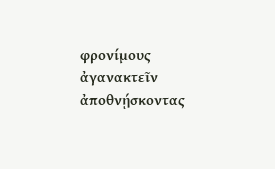φρονίμους ἀγανακτεῖν ἀποθνῄσκοντας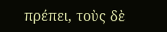πρέπει, τοὺς δὲ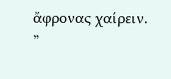ἄφρονας χαίρειν.
”